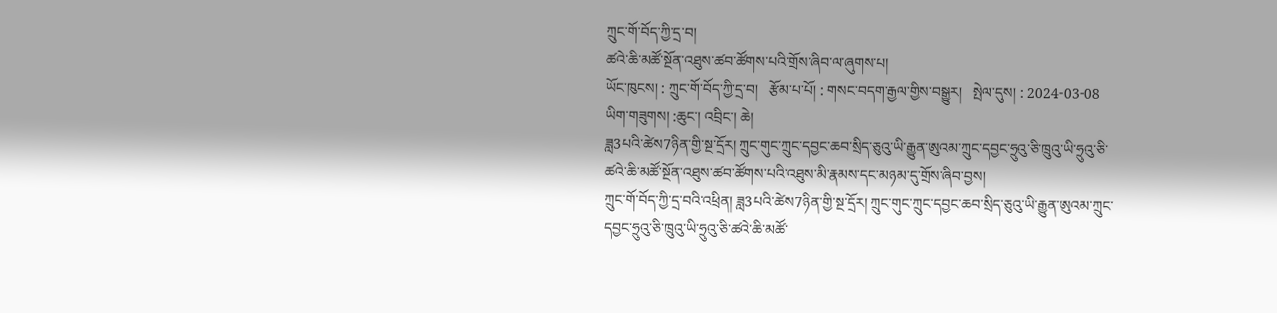ཀྲུང་གོ་བོད་ཀྱི་དྲ་བ།
ཚའེ་ཆི་མཚོ་སྔོན་འཐུས་ཚབ་ཚོགས་པའི་གྲོས་ཞིབ་ལ་ཞུགས་པ།
ཡོང་ཁུངས། : ཀྲུང་གོ་བོད་ཀྱི་དྲ་བ།   རྩོམ་པ་པོ། : གསང་བདག་རྒྱལ་གྱིས་བསྒྱུར།   སྤེལ་དུས། : 2024-03-08
ཡིག་གཟུགས། :ཆུང་། འབྲིང་། ཆེ།
ཟླ3པའི་ཚེས7ཉིན་གྱི་སྔ་དྲོར། ཀྲུང་གུང་ཀྲུང་དབྱང་ཆབ་སྲིད་ཅུའུ་ཡི་རྒྱུན་ཨུའམ་ཀྲུང་དབྱང་ཧྲུའུ་ཅི་ཁྲུའུ་ཡི་ཧྲུའུ་ཅི་ཚའེ་ཆི་མཚོ་སྔོན་འཐུས་ཚབ་ཚོགས་པའི་འཐུས་མི་རྣམས་དང་མཉམ་དུ་གྲོས་ཞིབ་བྱས།
ཀྲུང་གོ་བོད་ཀྱི་དྲ་བའི་འཕྲིན། ཟླ3པའི་ཚེས7ཉིན་གྱི་སྔ་དྲོར། ཀྲུང་གུང་ཀྲུང་དབྱང་ཆབ་སྲིད་ཅུའུ་ཡི་རྒྱུན་ཨུའམ་ཀྲུང་དབྱང་ཧྲུའུ་ཅི་ཁྲུའུ་ཡི་ཧྲུའུ་ཅི་ཚའེ་ཆི་མཚོ་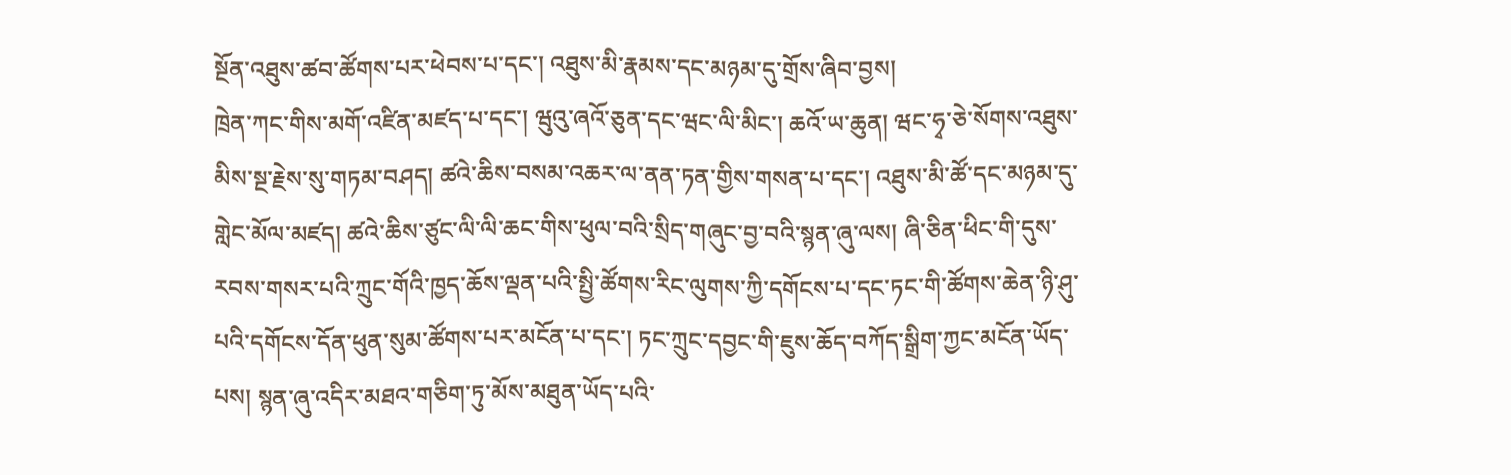སྔོན་འཐུས་ཚབ་ཚོགས་པར་ཕེབས་པ་དང་། འཐུས་མི་རྣམས་དང་མཉམ་དུ་གྲོས་ཞིབ་བྱས།
ཁྲེན་ཀང་གིས་མགོ་འཛིན་མཛད་པ་དང་། ཝུའུ་ཞའོ་ཅུན་དང་ཝང་ལི་མིང་། ཆའོ་ཡ་ཆུན། ཝང་ཧྭ་ཅེ་སོགས་འཐུས་མིས་སྔ་རྗེས་སུ་གཏམ་བཤད། ཚའེ་ཆིས་བསམ་འཆར་ལ་ནན་ཏན་གྱིས་གསན་པ་དང་། འཐུས་མི་ཚོ་དང་མཉམ་དུ་གླེང་མོལ་མཛད། ཚའེ་ཆིས་ཙུང་ལི་ལི་ཆང་གིས་ཕུལ་བའི་སྲིད་གཞུང་བྱ་བའི་སྙན་ཞུ་ལས། ཞི་ཅིན་ཕིང་གི་དུས་རབས་གསར་པའི་ཀྲུང་གོའི་ཁྱད་ཆོས་ལྡན་པའི་སྤྱི་ཚོགས་རིང་ལུགས་ཀྱི་དགོངས་པ་དང་ཏང་གི་ཚོགས་ཆེན་ཉི་ཤུ་པའི་དགོངས་དོན་ཕུན་སུམ་ཚོགས་པར་མངོན་པ་དང་། ཏང་ཀྲུང་དབྱང་གི་ཇུས་ཆོད་བཀོད་སྒྲིག་ཀྱང་མངོན་ཡོད་པས། སྙན་ཞུ་འདིར་མཐའ་གཅིག་ཏུ་མོས་མཐུན་ཡོད་པའི་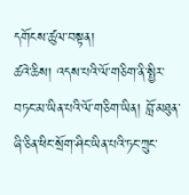དགོངས་ཚུལ་བསྟན།
ཚའེ་ཆིས། འདས་པའི་ལོ་གཅིག་ནི་སྤྱིར་བཏང་མ་ཡིན་པའི་ལོ་གཅིག་ཡིན། བློ་མཐུན་ཞི་ཅིན་ཕིང་སྲོག་ཤིང་ཡིན་པའི་ཏང་ཀྲུང་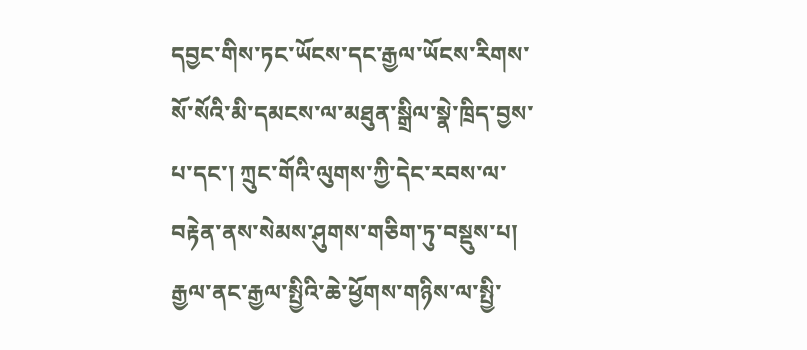དབྱང་གིས་ཏང་ཡོངས་དང་རྒྱལ་ཡོངས་རིགས་སོ་སོའི་མི་དམངས་ལ་མཐུན་སྒྲིལ་སྣེ་ཁྲིད་བྱས་པ་དང་། ཀྲུང་གོའི་ལུགས་ཀྱི་དེང་རབས་ལ་བརྟེན་ནས་སེམས་ཤུགས་གཅིག་ཏུ་བསྡུས་པ། རྒྱལ་ནང་རྒྱལ་སྤྱིའི་ཆེ་ཕྱོགས་གཉིས་ལ་སྤྱི་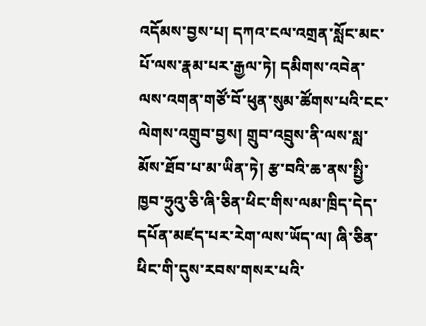འདོམས་བྱས་པ། དཀའ་ངལ་འགྲན་སློང་མང་པོ་ལས་རྣམ་པར་རྒྱལ་ཏེ། དམིགས་འབེན་ལས་འགན་གཙོ་བོ་ཕུན་སུམ་ཚོགས་པའི་ངང་ལེགས་འགྲུབ་བྱས། གྲུབ་འབྲུས་ནི་ལས་སླ་མོས་ཐོབ་པ་མ་ཡིན་ཏེ། རྩ་བའི་ཆ་ནས་སྤྱི་ཁྱབ་ཧྲུའུ་ཅི་ཞི་ཅིན་ཕིང་གིས་ལམ་ཁྲིད་དེད་དཔོན་མཛད་པར་རེག་ལས་ཡོད་ལ། ཞི་ཅིན་ཕིང་གི་དུས་རབས་གསར་པའི་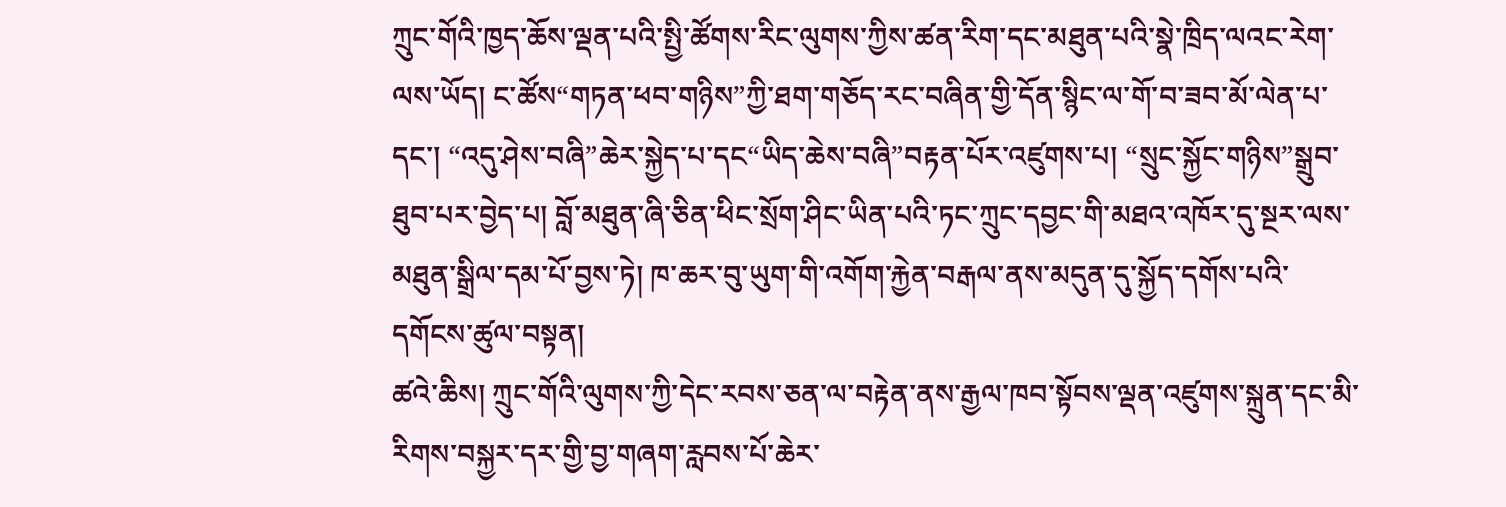ཀྲུང་གོའི་ཁྱད་ཆོས་ལྡན་པའི་སྤྱི་ཚོགས་རིང་ལུགས་ཀྱིས་ཚན་རིག་དང་མཐུན་པའི་སྣེ་ཁྲིད་ལའང་རེག་ལས་ཡོད། ང་ཚོས“གཏན་ཕབ་གཉིས”ཀྱི་ཐག་གཅོད་རང་བཞིན་གྱི་དོན་སྙིང་ལ་གོ་བ་ཟབ་མོ་ལེན་པ་དང་། “འདུ་ཤེས་བཞི”ཆེར་སྐྱེད་པ་དང“ཡིད་ཆེས་བཞི”བརྟན་པོར་འཛུགས་པ། “སྲུང་སྐྱོང་གཉིས”སྒྲུབ་ཐུབ་པར་བྱེད་པ། བློ་མཐུན་ཞི་ཅིན་ཕིང་སྲོག་ཤིང་ཡིན་པའི་ཏང་ཀྲུང་དབྱང་གི་མཐའ་འཁོར་དུ་སྔར་ལས་མཐུན་སྒྲིལ་དམ་པོ་བྱས་ཏེ། ཁ་ཆར་བུ་ཡུག་གི་འགོག་རྐྱེན་བརྒལ་ནས་མདུན་དུ་སྐྱོད་དགོས་པའི་དགོངས་ཚུལ་བསྟན།
ཚའེ་ཆིས། ཀྲུང་གོའི་ལུགས་ཀྱི་དེང་རབས་ཅན་ལ་བརྟེན་ནས་རྒྱལ་ཁབ་སྟོབས་ལྡན་འཛུགས་སྐྲུན་དང་མི་རིགས་བསྐྱར་དར་གྱི་བྱ་གཞག་རླབས་པོ་ཆེར་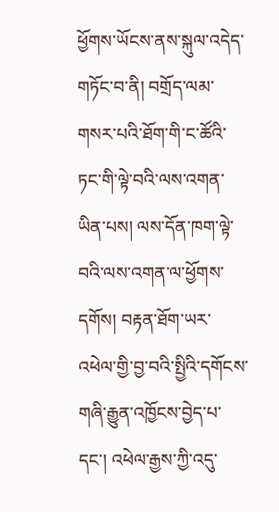ཕྱོགས་ཡོངས་ནས་སྐུལ་འདེད་གཏོང་བ་ནི། བགྲོད་ལམ་གསར་པའི་ཐོག་གི་ང་ཚོའི་ཏང་གི་ལྟེ་བའི་ལས་འགན་ཡིན་པས། ལས་དོན་ཁག་ལྟེ་བའི་ལས་འགན་ལ་ཕྱོགས་དགོས། བརྟན་ཐོག་ཡར་འཕེལ་གྱི་བྱ་བའི་སྤྱིའི་དགོངས་གཞི་རྒྱུན་འཁྱོངས་བྱེད་པ་དང་། འཕེལ་རྒྱས་ཀྱི་འདུ་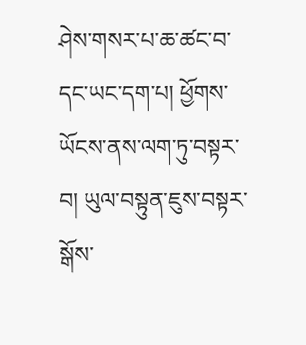ཤེས་གསར་པ་ཆ་ཚང་བ་དང་ཡང་དག་པ། ཕྱོགས་ཡོངས་ནས་ལག་ཏུ་བསྟར་བ། ཡུལ་བསྟུན་ཇུས་བསྟར་སྒོས་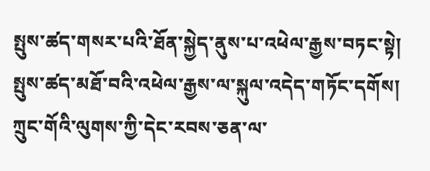སྤུས་ཚད་གསར་པའི་ཐོན་སྐྱེད་ནུས་པ་འཕེལ་རྒྱས་བཏང་སྟེ། སྤུས་ཚད་མཐོ་བའི་འཕེལ་རྒྱས་ལ་སྐུལ་འདེད་གཏོང་དགོས། ཀྲུང་གོའི་ལུགས་ཀྱི་དེང་རབས་ཅན་ལ་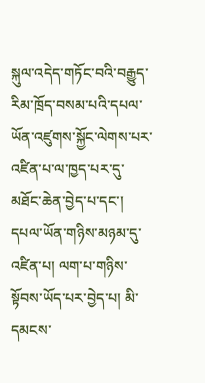སྐུལ་འདེད་གཏོང་བའི་བརྒྱུད་རིམ་ཁྲོད་བསམ་པའི་དཔལ་ཡོན་འཛུགས་སྐྱོང་ལེགས་པར་འཛིན་པ་ལ་ཁྱད་པར་དུ་མཐོང་ཆེན་བྱེད་པ་དང་། དཔལ་ཡོན་གཉིས་མཉམ་དུ་འཛིན་པ། ལག་པ་གཉིས་སྟོབས་ཡོད་པར་བྱེད་པ། མི་དམངས་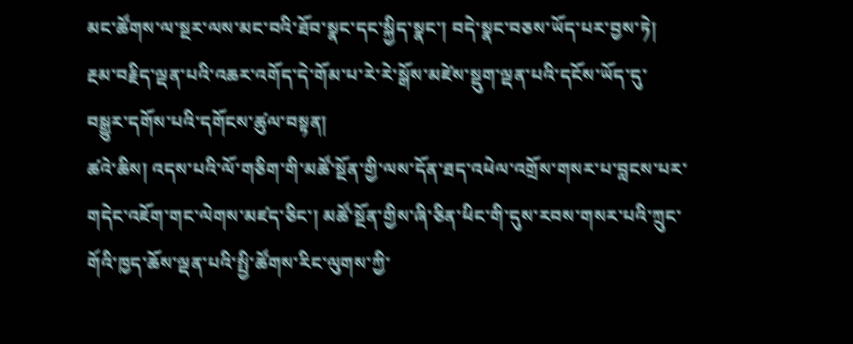མང་ཚོགས་ལ་སྔར་ལས་མང་བའི་ཐོབ་སྣང་དང་སྐྱིད་སྣང་། བདེ་སྣང་བཅས་ཡོད་པར་བྱས་ཏེ། རྔམ་བརྗིད་ལྡན་པའི་འཆར་འགོད་དེ་གོམ་པ་རེ་རེ་སྒོས་མཛེས་སྡུག་ལྡན་པའི་དངོས་ཡོད་དུ་བསྒྱུར་དགོས་པའི་དགོངས་ཚུལ་བསྟན།
ཚའེ་ཆིས། འདས་པའི་ལོ་གཅིག་གི་མཚོ་སྔོན་གྱི་ལས་དོན་ཐད་འཕེལ་འགྲོས་གསར་པ་བླངས་པར་གདེང་འཇོག་གང་ལེགས་མཛད་ཅིང་། མཚོ་སྔོན་གྱིས་ཞི་ཅིན་ཕིང་གི་དུས་རབས་གསར་པའི་ཀྲུང་གོའི་ཁྱད་ཆོས་ལྡན་པའི་སྤྱི་ཚོགས་རིང་ལུགས་ཀྱི་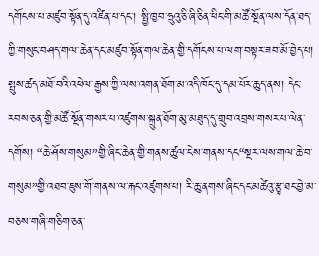དགོངས་པ་མཛུབ་སྟོན་དུ་འཛིན་པ་དང་། སྤྱི་ཁྱབ་ཧྲུའུ་ཅི་ཞི་ཅིན་ཕིང་གི་མཚོ་སྔོན་ལས་དོན་ཐད་ཀྱི་གསུང་བཤད་གལ་ཆེན་དང་མཛུབ་སྟོན་གལ་ཆེན་གྱི་དགོངས་པ་ལག་བསྟར་ཟབ་མོ་བྱེད་པ། སྤུས་ཚད་མཐོ་བའི་འཕེལ་རྒྱས་ཀྱི་ལས་འགན་ཐོག་མ་འདི་ཁོང་དུ་དམ་པོར་ཆུད་ནས། དེང་རབས་ཅན་གྱི་མཚོ་སྔོན་གསར་པ་འཛུགས་སྐྲུན་ཐོག་མུ་མཐུད་དུ་གྲུབ་འབྲས་གསར་པ་ལེན་དགོས། “ཆེ་ཤོས་གསུམ”གྱི་ཞིང་ཆེན་གྱི་གནས་ཚུལ་ངེས་གནས་དང“སྔར་ལས་གལ་ཆེ་བ་གསུམ”གྱི་འཐབ་ཇུས་གོ་གནས་ལ་རྐང་འཛུགས་པ། རི་ཆུ་ནགས་ཞིང་དང་མཚེའུ་རྩྭ་ཐང་བྱེ་མ་བཅས་གཞི་གཅིག་ཅན་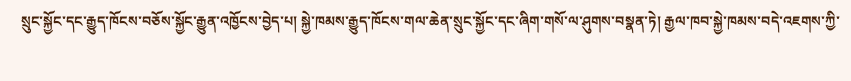སྲུང་སྐྱོང་དང་རྒྱུད་ཁོངས་བཅོས་སྐྱོང་རྒྱུན་འཁྱོངས་བྱེད་པ། སྐྱེ་ཁམས་རྒྱུད་ཁོངས་གལ་ཆེན་སྲུང་སྐྱོང་དང་ཞིག་གསོ་ལ་ཤུགས་བསྣན་ཏེ། རྒྱལ་ཁབ་སྐྱེ་ཁམས་བདེ་འཇགས་ཀྱི་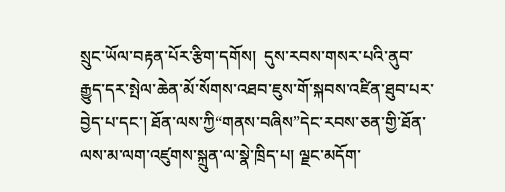སྲུང་ཡོལ་བརྟན་པོར་རྩིག་དགོས།  དུས་རབས་གསར་པའི་ནུབ་རྒྱུད་དར་སྤེལ་ཆེན་མོ་སོགས་འཐབ་ཇུས་གོ་སྐབས་འཛིན་ཐུབ་པར་བྱེད་པ་དང་། ཐོན་ལས་ཀྱི“གནས་བཞིས”དེང་རབས་ཅན་གྱི་ཐོན་ལས་མ་ལག་འཛུགས་སྐྲུན་ལ་སྣེ་ཁྲིད་པ། ལྗང་མདོག་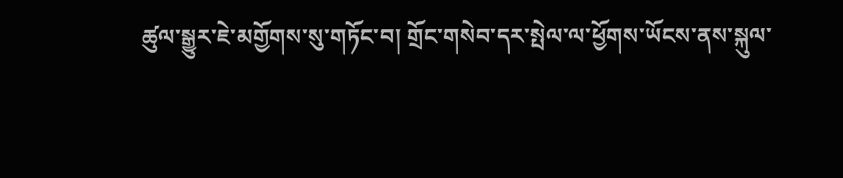ཚུལ་སྒྱུར་ཇེ་མགྱོགས་སུ་གཏོང་བ། གྲོང་གསེབ་དར་སྤེལ་ལ་ཕྱོགས་ཡོངས་ནས་སྐུལ་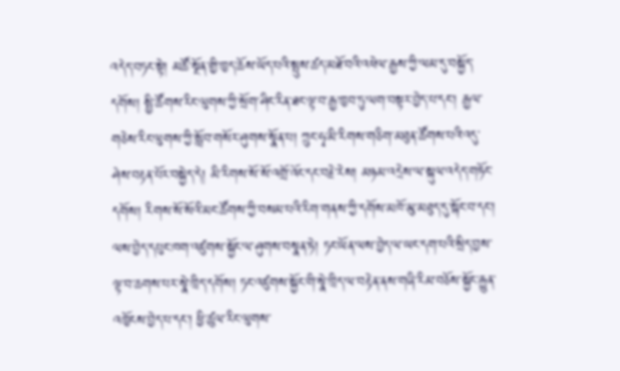འདེད་བཏང་སྟེ། མཚོ་སྔོན་གྱི་ཁྱད་ཆོས་ཡོད་པའི་སྤུས་ཚད་མཐོ་བའི་འཕེལ་རྒྱས་ཀྱི་ལམ་དུ་བསྐྱོད་དགོས། སྤྱི་ཚོགས་རིང་ལུགས་ཀྱི་སྲོག་ཤིང་རིན་ཐང་ལྟ་བ་རྒྱ་ཁྱབ་ཏུ་ལག་བསྟར་བྱེད་པ་དང་། རྒྱལ་གཅེས་རིང་ལུགས་ཀྱི་སློབ་གསོར་ཤུགས་སྣོན་པ། ཀྲུང་ཧྭ་མི་རིགས་གཅིག་མཐུན་ཚོགས་པའི་འདུ་ཤེས་བརྟན་པོར་བསྐྱེད་དེ། མི་རིགས་སོ་སོ་འགྲོ་འོང་དང་བརྗེ་རེས། མཉམ་འདྲེས་ལ་སྐུལ་འདེད་གཏོང་དགོས། རིགས་སོ་སོའི་མང་ཚོགས་ཀྱི་བསམ་པའི་རིག་གནས་ཀྱི་དགོས་མཁོ་མུ་མཐུད་དུ་སྐོང་བ་དང་། ལས་བྱེད་དཔུང་ཁག་འཛུགས་སྐྱོང་ལ་ཤུགས་བསྣན་ཏེ། ཏང་ཡོན་ལས་བྱེད་ལ་ཡང་དག་པའི་སྲིད་བྱས་ལྟ་བ་ཆགས་པར་སྣེ་ཁྲིད་དགོས། ཏང་འཛུགས་སྐྱོང་གི་སྣེ་ཁྲིད་ལ་བརྟེན་ནས་གཞི་རིམ་བཅོས་སྐྱོང་རྒྱུན་འཁྱོངས་བྱེད་པ་དང་། ཕྱི་ཚུལ་རིང་ལུགས་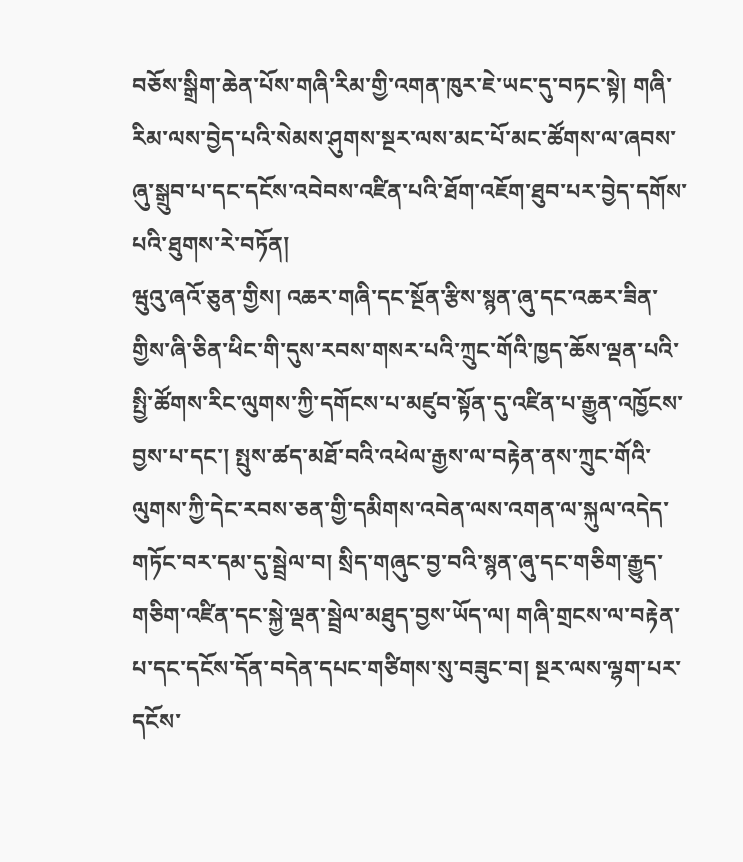བཅོས་སྒྲིག་ཆེན་པོས་གཞི་རིམ་གྱི་འགན་ཁུར་ཇེ་ཡང་དུ་བཏང་སྟེ། གཞི་རིམ་ལས་བྱེད་པའི་སེམས་ཤུགས་སྔར་ལས་མང་པོ་མང་ཚོགས་ལ་ཞབས་ཞུ་སྒྲུབ་པ་དང་དངོས་འབེབས་འཛིན་པའི་ཐོག་འཇོག་ཐུབ་པར་བྱེད་དགོས་པའི་ཐུགས་རེ་བཏོན།
ཝུའུ་ཞའོ་ཅུན་གྱིས། འཆར་གཞི་དང་སྔོན་རྩིས་སྙན་ཞུ་དང་འཆར་ཟིན་གྱིས་ཞི་ཅིན་ཕིང་གི་དུས་རབས་གསར་པའི་ཀྲུང་གོའི་ཁྱད་ཆོས་ལྡན་པའི་སྤྱི་ཚོགས་རིང་ལུགས་ཀྱི་དགོངས་པ་མཛུབ་སྟོན་དུ་འཛིན་པ་རྒྱུན་འཁྱོངས་བྱས་པ་དང་། སྤུས་ཚད་མཐོ་བའི་འཕེལ་རྒྱས་ལ་བརྟེན་ནས་ཀྲུང་གོའི་ལུགས་ཀྱི་དེང་རབས་ཅན་གྱི་དམིགས་འབེན་ལས་འགན་ལ་སྐུལ་འདེད་གཏོང་བར་དམ་དུ་སྦྲེལ་བ། སྲིད་གཞུང་བྱ་བའི་སྙན་ཞུ་དང་གཅིག་རྒྱུད་གཅིག་འཛིན་དང་སྐྱེ་ལྡན་སྦྲེལ་མཐུད་བྱས་ཡོད་ལ། གཞི་གྲངས་ལ་བརྟེན་པ་དང་དངོས་དོན་བདེན་དཔང་གཙིགས་སུ་བཟུང་བ། སྔར་ལས་ལྷག་པར་དངོས་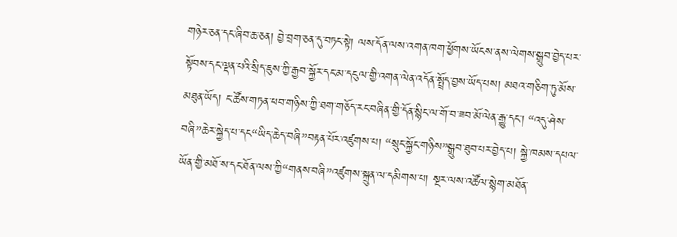གཉེར་ཅན་དང་ཞིབ་ཆ་ཅན། བྱེ་བྲག་ཅན་དུ་བཏང་སྟེ། ལས་དོན་ལས་འགན་ཁག་ཕྱོགས་ཡོངས་ནས་ལེགས་སྒྲུབ་བྱེད་པར་སྟོབས་དང་ལྡན་པའི་སྲིད་ཇུས་ཀྱི་རྒྱབ་སྐྱོར་དང་མ་དངུལ་གྱི་འགན་ལེན་འདོན་སྤྲོད་བྱས་ཡོད་པས། མཐའ་གཅིག་ཏུ་མོས་མཐུན་ཡོད། ང་ཚོས་གཏན་ཕབ་གཉིས་ཀྱི་ཐག་གཅོད་རང་བཞིན་གྱི་དོན་སྙིང་ལ་གོ་བ་ཟབ་མོ་ལེན་རྒྱུ་དང་། “འདུ་ཤེས་བཞི”ཆེར་སྐྱེད་པ་དང“ཡིད་ཆེད་བཞི”བརྟན་པོར་འཛུགས་པ། “སྲུང་སྐྱོང་གཉིས”སྒྲུབ་ཐུབ་པར་བྱེད་པ། སྐྱེ་ཁམས་དཔལ་ཡོན་གྱི་མཐོ་ས་དང་ཐོན་ལས་ཀྱི“གནས་བཞི”འཛུགས་སྐྲུན་ལ་དམིགས་པ། སྔར་ལས་འཚོལ་སྙེག་མཐོན་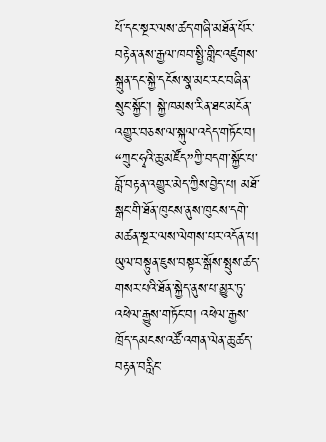པོ་དང་སྔར་ལས་ཚད་གཞི་མཐོན་པོར་བརྟེན་ནས་རྒྱལ་ཁབ་སྤྱི་གླིང་འཛུགས་སྐྲུན་དང་སྐྱེ་དངོས་སྣ་མང་རང་བཞིན་སྲུང་སྐྱོང་། སྐྱེ་ཁམས་རིན་ཐང་མངོན་འགྱུར་བཅས་ལ་སྐུལ་འདེད་གཏོང་བ། “ཀྲུང་ཧྭའི་ཆུ་མཛོད”ཀྱི་བདག་སྐྱོང་པ་བློ་བརྟན་འགྱུར་མེད་ཀྱིས་བྱེད་པ། མཐོ་སྒང་གི་ཐོན་ཁུངས་ནུས་ཁུངས་དགེ་མཚན་སྔར་ལས་ལེགས་པར་འདོན་པ། ཡུལ་བསྟུན་ཇུས་བསྟར་སྒོས་སྤུས་ཚད་གསར་པའི་ཐོན་སྐྱེད་ནུས་པ་མྱུར་ཏུ་འཕེལ་རྒྱུས་གཏོང་བ། འཕེལ་རྒྱས་ཁྲོད་དམངས་འཚོ་འགན་ལེན་ཆུ་ཚད་བརྟན་བརླིང་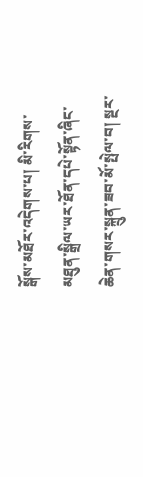སྒོས་མཐོར་འདེགས་པ། མི་རིགས་མཐུན་སྒྲིལ་ཡར་ཐོན་དཔེ་སྟོན་ཞིང་ཆེན་གསར་སྐྲུན་ཟབ་མོ་སྤེལ་བ། སྔར་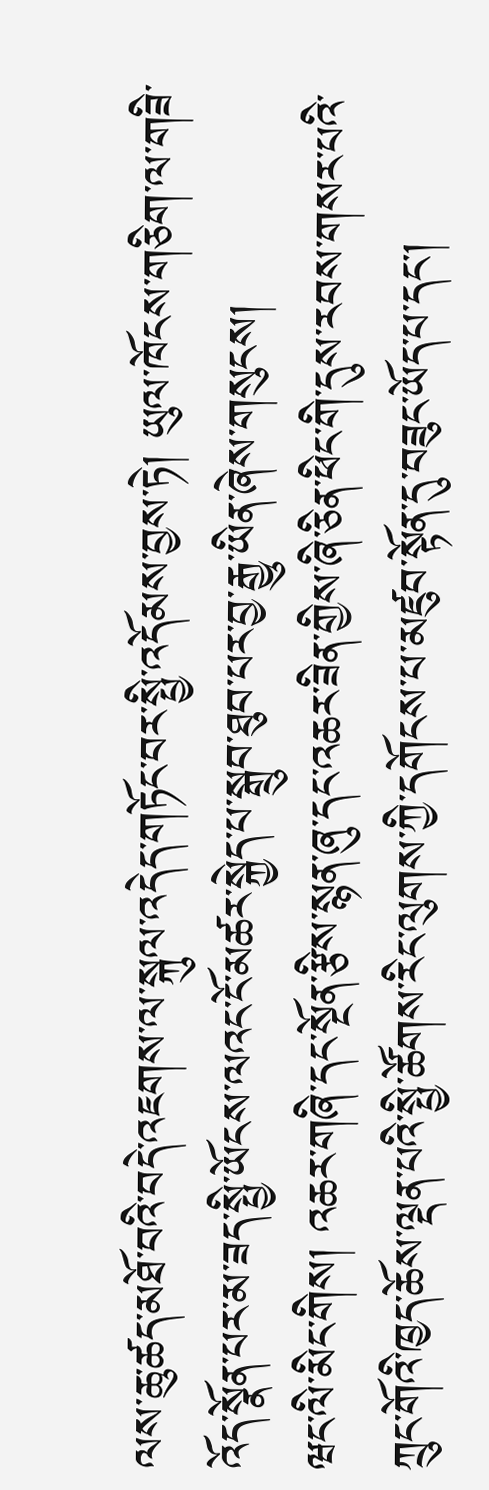ལས་ཆུ་ཚད་མཐོ་བའི་བདེ་འཇགས་ལ་སྐུལ་འདེད་གཏོང་བར་སྤྱི་འདོམས་བྱས་ཏེ། ཡུལ་ཁོངས་གཅིག་ལ་གཟི་འོད་སྣོན་པར་མ་ཟད་སྤྱི་ཡོངས་ལའང་ངོ་མཚར་སྐྱེད་པ་སྒྲུབ་ཐུབ་པར་བྱ་རྒྱུ་ཡིན་ཞེས་གསུངས།
ཝང་ལི་མིང་གིས། འཆར་གཞི་དང་སྔོན་རྩིས་སྙན་ཞུ་དང་འཆར་ཟིན་གྱིས་ཞི་ཅིན་ཕིང་གི་དུས་རབས་གསར་པའི་ཀྲུང་གོའི་ཁྱད་ཆོས་ལྡན་པའི་སྤྱི་ཚོགས་རིང་ལུགས་ཀྱི་དགོངས་པ་མཛུབ་སྟོན་དུ་བཟུང་ཡོད་པ་དང་།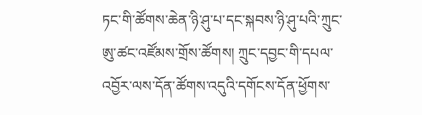ཏང་གི་ཚོགས་ཆེན་ཉི་ཤུ་པ་དང་སྐབས་ཉི་ཤུ་པའི་ཀྲུང་ཨུ་ཚང་འཛོམས་གྲོས་ཚོགས། ཀྲུང་དབྱང་གི་དཔལ་འབྱོར་ལས་དོན་ཚོགས་འདུའི་དགོངས་དོན་ཕྱོགས་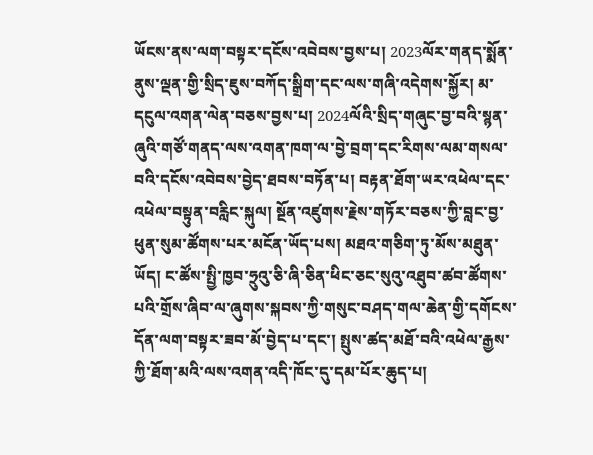ཡོངས་ནས་ལག་བསྟར་དངོས་འབེབས་བྱས་པ། 2023ལོར་གནད་སྨོན་ནུས་ལྡན་གྱི་སྲིད་ཇུས་བཀོད་སྒྲིག་དང་ལས་གཞི་འདེགས་སྐྱོར། མ་དངུལ་འགན་ལེན་བཅས་བྱས་པ། 2024ལོའི་སྲིད་གཞུང་བྱ་བའི་སྙན་ཞུའི་གཙོ་གནད་ལས་འགན་ཁག་ལ་བྱེ་བྲག་དང་རིགས་ལམ་གསལ་བའི་དངོས་འབེབས་བྱེད་ཐབས་བཏོན་པ། བརྟན་ཐོག་ཡར་འཕེལ་དང་འཕེལ་བསྟུན་བརླིང་སྐུལ། སྔོན་འཛུགས་རྗེས་གཏོར་བཅས་ཀྱི་བླང་བྱ་ཕུན་སུམ་ཚོགས་པར་མངོན་ཡོད་པས། མཐའ་གཅིག་ཏུ་མོས་མཐུན་ཡོད། ང་ཚོས་སྤྱི་ཁྱབ་ཧྲུའུ་ཅི་ཞི་ཅིན་ཕིང་ཅང་སུའུ་འཐུབ་ཚབ་ཚོགས་པའི་གྲོས་ཞིབ་ལ་ཞུགས་སྐབས་ཀྱི་གསུང་བཤད་གལ་ཆེན་གྱི་དགོངས་དོན་ལག་བསྟར་ཟབ་མོ་བྱེད་པ་དང་། སྤུས་ཚད་མཐོ་བའི་འཕེལ་རྒྱས་ཀྱི་ཐོག་མའི་ལས་འགན་འདི་ཁོང་དུ་དམ་པོར་ཆུད་པ།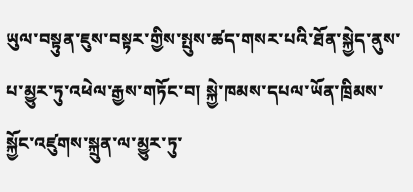ཡུལ་བསྟུན་ཇུས་བསྟར་གྱིས་སྤུས་ཚད་གསར་པའི་ཐོན་སྐྱེད་ནུས་པ་མྱུར་ཏུ་འཕེལ་རྒྱས་གཏོང་བ། སྐྱེ་ཁམས་དཔལ་ཡོན་ཁྲིམས་སྐྱོང་འཛུགས་སྐྲུན་ལ་མྱུར་ཏུ་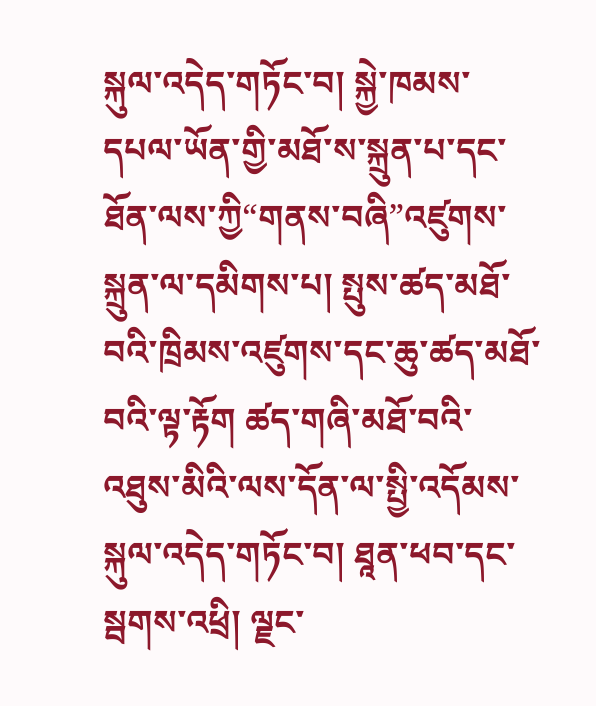སྐུལ་འདེད་གཏོང་བ། སྐྱེ་ཁམས་དཔལ་ཡོན་གྱི་མཐོ་ས་སྐྲུན་པ་དང་ཐོན་ལས་ཀྱི“གནས་བཞི”འཛུགས་སྐྲུན་ལ་དམིགས་པ། སྤུས་ཚད་མཐོ་བའི་ཁྲིམས་འཛུགས་དང་ཆུ་ཚད་མཐོ་བའི་ལྟ་རྟོག ཚད་གཞི་མཐོ་བའི་འཐུས་མིའི་ལས་དོན་ལ་སྤྱི་འདོམས་སྐུལ་འདེད་གཏོང་བ། ཐཱན་ཕབ་དང་སྦགས་འཕྲི། ལྗང་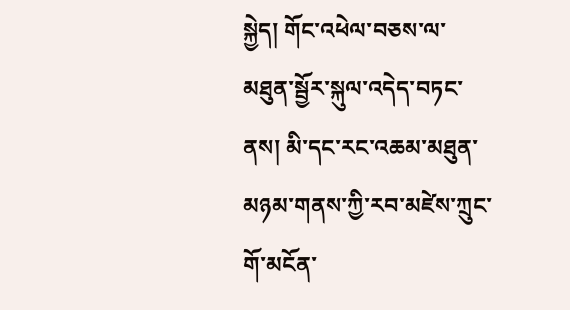སྐྱེད། གོང་འཕེལ་བཅས་ལ་མཐུན་སྦྱོར་སྐུལ་འདེད་བཏང་ནས། མི་དང་རང་འཆམ་མཐུན་མཉམ་གནས་ཀྱི་རབ་མཛེས་ཀྲུང་གོ་མངོན་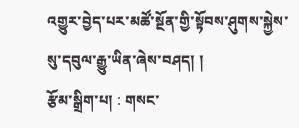འགྱུར་བྱེད་པར་མཚོ་སྔོན་གྱི་སྟོབས་ཤུགས་སྐྱེས་སུ་དབུལ་རྒྱུ་ཡིན་ཞེས་བཤད། །
རྩོམ་སྒྲིག་པ། : གསང་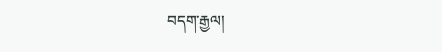བདག་རྒྱལ།